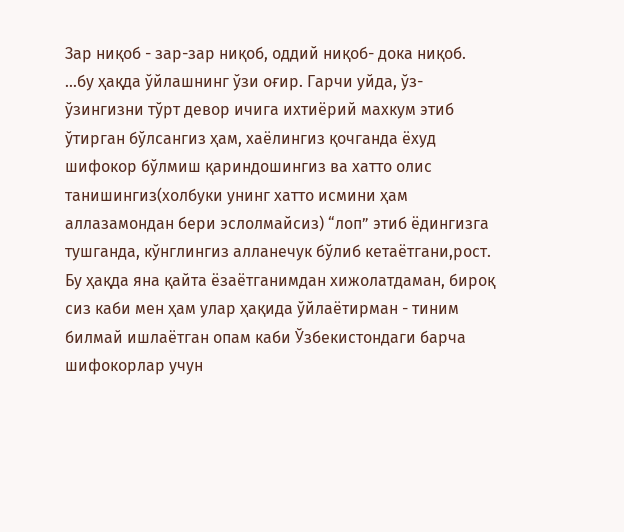Зар ниқоб - зар-зар ниқоб, оддий ниқоб- дока ниқоб.
...бу ҳақда ўйлашнинг ўзи оғир. Гарчи уйда, ўз-ўзингизни тўрт девор ичига ихтиёрий махкум этиб ўтирган бўлсангиз ҳам, хаёлингиз қочганда ёхуд шифокор бўлмиш қариндошингиз ва хатто олис танишингиз(холбуки унинг хатто исмини ҳам аллазамондан бери эслолмайсиз) “лоп” этиб ёдингизга тушганда, кўнглингиз алланечук бўлиб кетаётгани,рост. Бу ҳақда яна қайта ёзаётганимдан хижолатдаман, бироқ сиз каби мен ҳам улар ҳақида ўйлаётирман - тиним билмай ишлаётган опам каби Ўзбекистондаги барча шифокорлар учун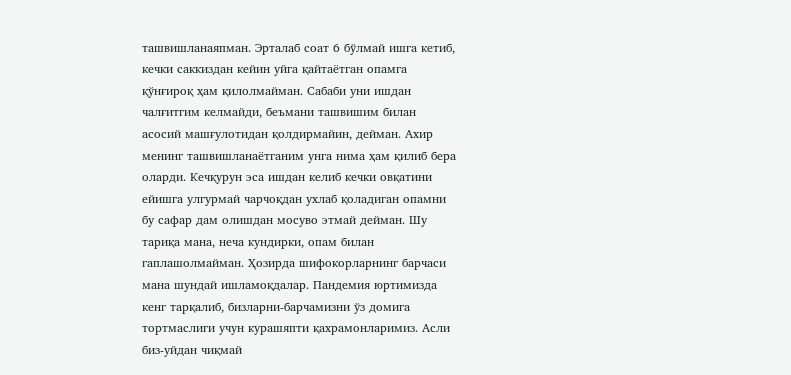ташвишланаяпман. Эрталаб соат 6 бўлмай ишга кетиб, кечки саккиздан кейин уйга қайтаётган опамга қўнғироқ ҳам қилолмайман. Сабаби уни ишдан чалғитгим келмайди, беъмани ташвишим билан асосий машғулотидан қолдирмайин, дейман. Ахир менинг ташвишланаётганим унга нима ҳам қилиб бера оларди. Кечқурун эса ишдан келиб кечки овқатини ейишга улгурмай чарчоқдан ухлаб қоладиган опамни бу сафар дам олишдан мосуво этмай дейман. Шу тариқа мана, неча кундирки, опам билан гаплашолмайман. Ҳозирда шифокорларнинг барчаси мана шундай ишламоқдалар. Пандемия юртимизда кенг тарқалиб, бизларни-барчамизни ўз домига тортмаслиги учун курашяпти қахрамонларимиз. Асли биз-уйдан чиқмай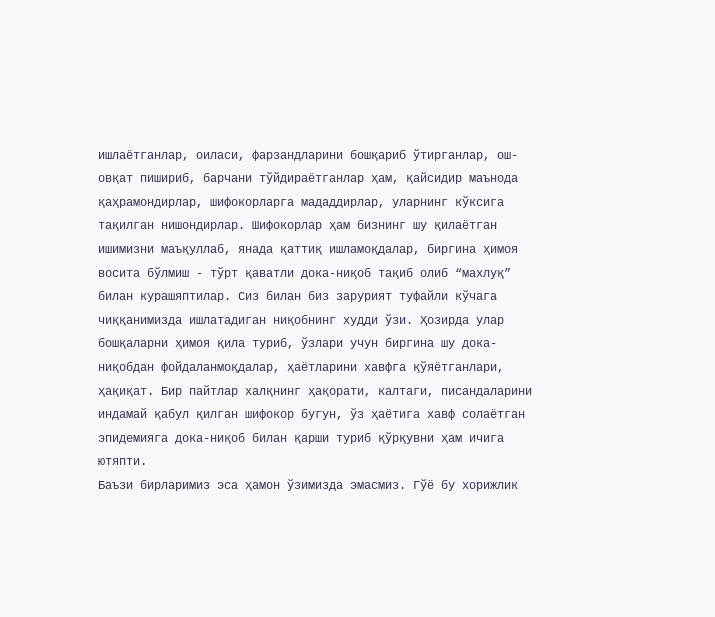ишлаётганлар, оиласи, фарзандларини бошқариб ўтирганлар, ош-овқат пишириб, барчани тўйдираётганлар ҳам, қайсидир маънода қаҳрамондирлар, шифокорларга мададдирлар, уларнинг кўксига тақилган нишондирлар. Шифокорлар ҳам бизнинг шу қилаётган ишимизни маъқуллаб, янада қаттиқ ишламоқдалар, биргина ҳимоя восита бўлмиш - тўрт қаватли дока-ниқоб тақиб олиб “махлуқ” билан курашяптилар. Сиз билан биз зарурият туфайли кўчага чиққанимизда ишлатадиган ниқобнинг худди ўзи. Ҳозирда улар бошқаларни ҳимоя қила туриб, ўзлари учун биргина шу дока-ниқобдан фойдаланмоқдалар, ҳаётларини хавфга қўяётганлари, ҳақиқат. Бир пайтлар халқнинг ҳақорати, калтаги, писандаларини индамай қабул қилган шифокор бугун, ўз ҳаётига хавф солаётган эпидемияга дока-ниқоб билан қарши туриб қўрқувни ҳам ичига ютяпти.
Баъзи бирларимиз эса ҳамон ўзимизда эмасмиз. Гўё бу хорижлик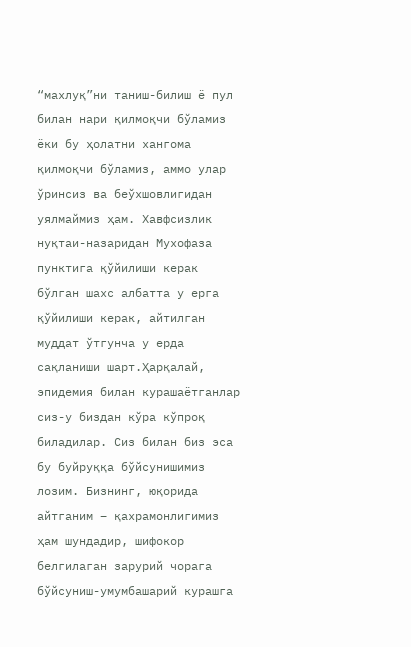“махлуқ”ни таниш-билиш ё пул билан нари қилмоқчи бўламиз ёки бу ҳолатни хангома қилмоқчи бўламиз, аммо улар ўринсиз ва беўхшовлигидан уялмаймиз ҳам. Хавфсизлик нуқтаи-назаридан Мухофаза пунктига қўйилиши керак бўлган шахс албатта у ерга қўйилиши керак, айтилган муддат ўтгунча у ерда сақланиши шарт.Ҳарқалай, эпидемия билан курашаётганлар сиз-у биздан кўра кўпроқ биладилар. Сиз билан биз эса бу буйруққа бўйсунишимиз лозим. Бизнинг, юқорида айтганим – қахрамонлигимиз ҳам шундадир, шифокор белгилаган зарурий чорага бўйсуниш-умумбашарий курашга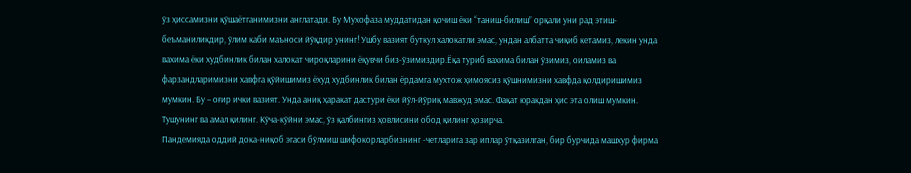ўз ҳиссамизни қўшаётганимизни англатади. Бу Мухофаза муддатидан қочиш ёки “таниш-билиш” орқали уни рад этиш-беъманиликдир, ўлим каби маъноси йўқдир унинг! Ушбу вазият буткул халокатли эмас, ундан албатта чиқиб кетамиз, лекин унда вахима ёки худбинлик билан халокат чироқларини ёқувчи биз-ўзимиздир.Ёқа туриб вахима билан ўзимиз, оиламиз ва фарзандларимизни хавфга қўйишимиз ёхуд худбинлик билан ёрдамга мухтож ҳимоясиз қўшнимизни хавфда қолдиришимиз мумкин. Бу – оғир ички вазият. Унда аниқ ҳаракат дастури ёки йўл-йўриқ мавжуд эмас. Фақат юракдан ҳис эта олиш мумкин. Тушунинг ва амал қилинг. Кўча-кўйни эмас, ўз қалбингиз ҳовлисини обод қилинг ҳозирча.
Пандемияда оддий дока-ниқоб эгаси бўлмиш шифокорларбизнинг -четларига зар иплар ўтқазилган, бир бурчида машхур фирма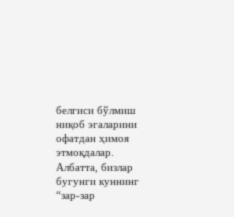белгиси бўлмиш ниқоб эгаларини офатдан ҳимоя этмоқдалар. Албатта, бизлар бугунги куннинг “зар-зар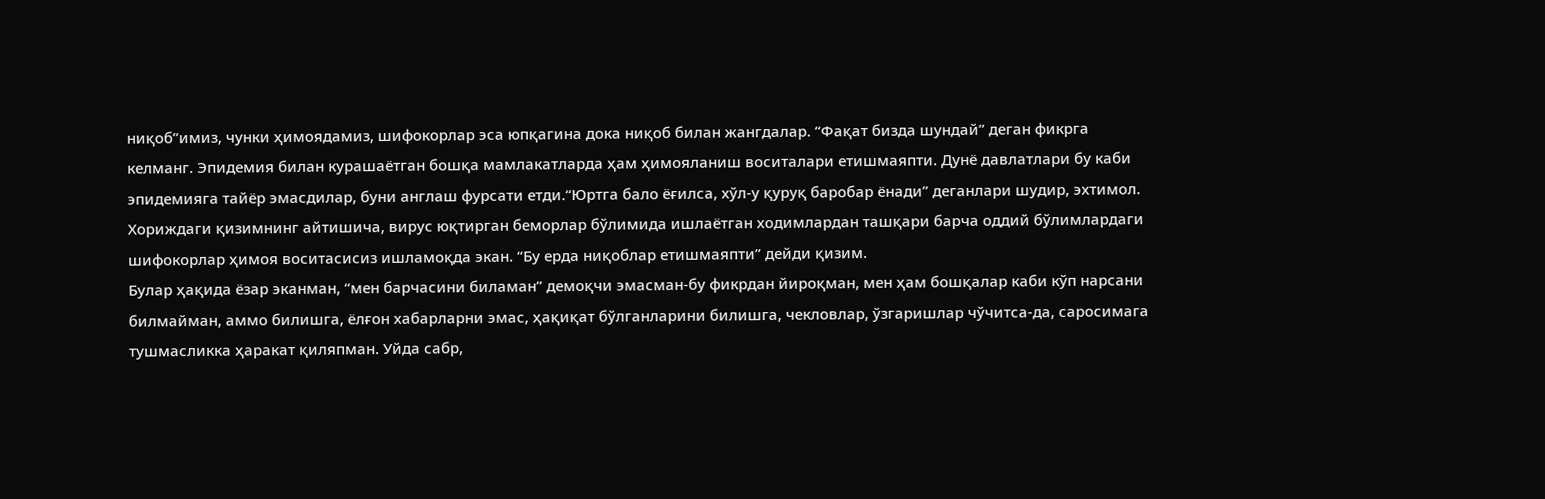ниқоб”имиз, чунки ҳимоядамиз, шифокорлар эса юпқагина дока ниқоб билан жангдалар. “Фақат бизда шундай” деган фикрга келманг. Эпидемия билан курашаётган бошқа мамлакатларда ҳам ҳимояланиш воситалари етишмаяпти. Дунё давлатлари бу каби эпидемияга тайёр эмасдилар, буни англаш фурсати етди.“Юртга бало ёғилса, хўл-у қуруқ баробар ёнади” деганлари шудир, эхтимол. Хориждаги қизимнинг айтишича, вирус юқтирган беморлар бўлимида ишлаётган ходимлардан ташқари барча оддий бўлимлардаги шифокорлар ҳимоя воситасисиз ишламоқда экан. “Бу ерда ниқоблар етишмаяпти” дейди қизим.
Булар ҳақида ёзар эканман, “мен барчасини биламан” демоқчи эмасман-бу фикрдан йироқман, мен ҳам бошқалар каби кўп нарсани билмайман, аммо билишга, ёлғон хабарларни эмас, ҳақиқат бўлганларини билишга, чекловлар, ўзгаришлар чўчитса-да, саросимага тушмасликка ҳаракат қиляпман. Уйда сабр,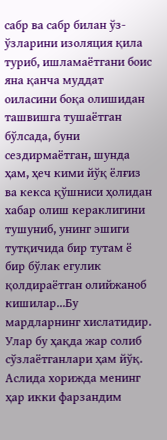сабр ва сабр билан ўз-ўзларини изоляция қила туриб, ишламаётгани боис яна қанча муддат оиласини боқа олишидан ташвишга тушаётган бўлсада, буни сездирмаётган, шунда ҳам, ҳеч кими йўқ ёлғиз ва кекса қўшниси ҳолидан хабар олиш кераклигини тушуниб, унинг эшиги тутқичида бир тутам ё бир бўлак егулик қолдираётган олийжаноб кишилар...Бу мардларнинг хислатидир. Улар бу ҳақда жар солиб сўзлаётганлари ҳам йўқ.
Аслида хорижда менинг ҳар икки фарзандим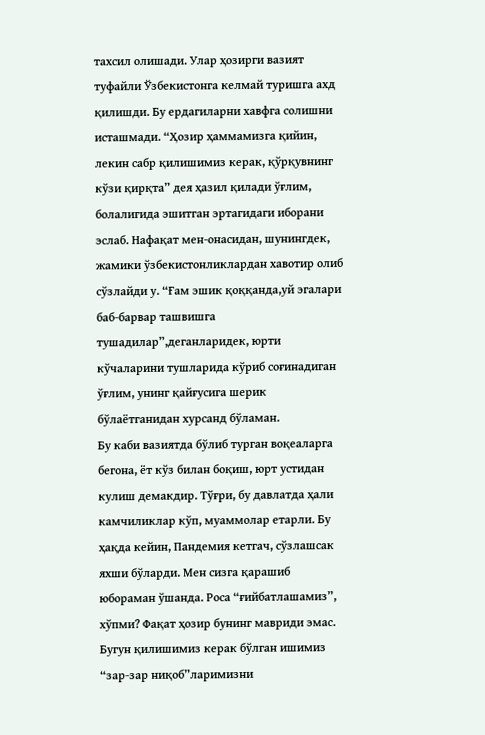тахсил олишади. Улар ҳозирги вазият туфайли Ўзбекистонга келмай туришга ахд қилишди. Бу ердагиларни хавфга солишни исташмади. “Ҳозир ҳаммамизга қийин, лекин сабр қилишимиз керак, қўрқувнинг кўзи қирқта” дея ҳазил қилади ўғлим, болалигида эшитган эртагидаги иборани эслаб. Нафақат мен-онасидан, шунингдек, жамики ўзбекистонликлардан хавотир олиб сўзлайди у. “Ғам эшик қоққанда,уй эгалари баб-барвар ташвишга тушадилар”,деганларидек, юрти кўчаларини тушларида кўриб соғинадиган ўғлим, унинг қайғусига шерик бўлаётганидан хурсанд бўламан.
Бу каби вазиятда бўлиб турган воқеаларга бегона, ёт кўз билан боқиш, юрт устидан кулиш демакдир. Тўғри, бу давлатда ҳали камчиликлар кўп, муаммолар етарли. Бу ҳақда кейин, Пандемия кетгач, сўзлашсак яхши бўларди. Мен сизга қарашиб юбораман ўшанда. Роса “ғийбатлашамиз”, хўпми? Фақат ҳозир бунинг мавриди эмас. Бугун қилишимиз керак бўлган ишимиз “зар-зар ниқоб”ларимизни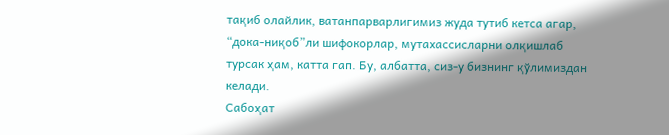тақиб олайлик, ватанпарварлигимиз жуда тутиб кетса агар, “дока-ниқоб”ли шифокорлар, мутахассисларни олқишлаб турсак ҳам, катта гап. Бу, албатта, сиз-у бизнинг қўлимиздан келади.
Сабоҳат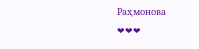Раҳмонова
❤❤❤